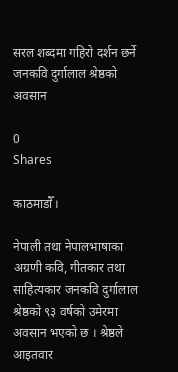सरल शब्दमा गहिरो दर्शन छर्ने जनकवि दुर्गालाल श्रेष्ठको अवसान

0
Shares

काठमाडौँ।

नेपाली तथा नेपालभाषाका अग्रणी कवि, गीतकार तथा साहित्यकार जनकवि दुर्गालाल श्रेष्ठको ९३ वर्षको उमेरमा अवसान भएको छ । श्रेष्ठले आइतवार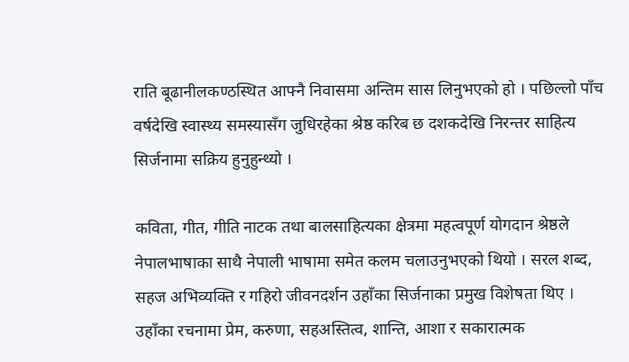राति बूढानीलकण्ठस्थित आफ्नै निवासमा अन्तिम सास लिनुभएको हो । पछिल्लो पाँच वर्षदेखि स्वास्थ्य समस्यासँग जुधिरहेका श्रेष्ठ करिब छ दशकदेखि निरन्तर साहित्य सिर्जनामा सक्रिय हुनुहुन्थ्यो ।

कविता, गीत, गीति नाटक तथा बालसाहित्यका क्षेत्रमा महत्वपूर्ण योगदान श्रेष्ठले नेपालभाषाका साथै नेपाली भाषामा समेत कलम चलाउनुभएको थियो । सरल शब्द, सहज अभिव्यक्ति र गहिरो जीवनदर्शन उहाँका सिर्जनाका प्रमुख विशेषता थिए । उहाँका रचनामा प्रेम, करुणा, सहअस्तित्व, शान्ति, आशा र सकारात्मक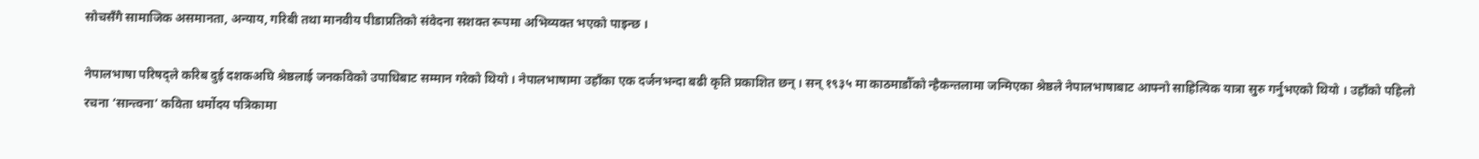सोचसँगै सामाजिक असमानता, अन्याय, गरिबी तथा मानवीय पीडाप्रतिको संवेदना सशक्त रूपमा अभिव्यक्त भएको पाइन्छ ।

नेपालभाषा परिषद्ले करिब दुई दशकअघि श्रेष्ठलाई जनकविको उपाधिबाट सम्मान गरेको थियो । नेपालभाषामा उहाँका एक दर्जनभन्दा बढी कृति प्रकाशित छन् । सन् १९३५ मा काठमाडौँको न्हैकन्तलामा जन्मिएका श्रेष्ठले नेपालभाषाबाट आफ्नो साहित्यिक यात्रा सुरु गर्नुभएको थियो । उहाँको पहिलो रचना ‘सान्त्वना’ कविता धर्मोदय पत्रिकामा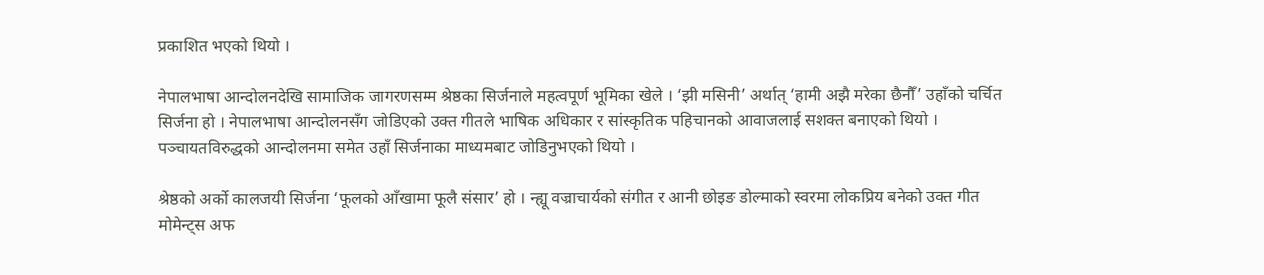प्रकाशित भएको थियो ।

नेपालभाषा आन्दोलनदेखि सामाजिक जागरणसम्म श्रेष्ठका सिर्जनाले महत्वपूर्ण भूमिका खेले । ‘झी मसिनी’ अर्थात् ‘हामी अझै मरेका छैनौँ’ उहाँको चर्चित सिर्जना हो । नेपालभाषा आन्दोलनसँग जोडिएको उक्त गीतले भाषिक अधिकार र सांस्कृतिक पहिचानको आवाजलाई सशक्त बनाएको थियो । पञ्चायतविरुद्धको आन्दोलनमा समेत उहाँ सिर्जनाका माध्यमबाट जोडिनुभएको थियो ।

श्रेष्ठको अर्को कालजयी सिर्जना ‘फूलको आँखामा फूलै संसार’ हो । न्ह्यू वज्राचार्यको संगीत र आनी छोइङ डोल्माको स्वरमा लोकप्रिय बनेको उक्त गीत मोमेन्ट्स अफ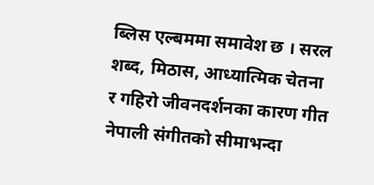ब्लिस एल्बममा समावेश छ । सरल शब्द, मिठास, आध्यात्मिक चेतना र गहिरो जीवनदर्शनका कारण गीत नेपाली संगीतको सीमाभन्दा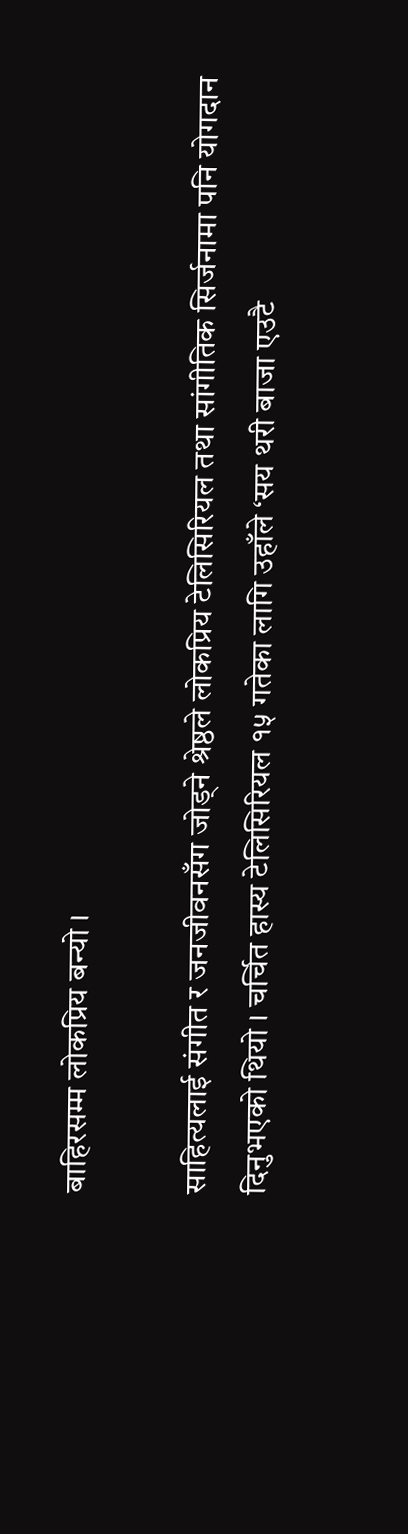बाहिरसम्म लोकप्रिय बन्यो ।

साहित्यलाई संगीत र जनजीवनसँग जोड्ने श्रेष्ठले लोकप्रिय टेलिसिरियल तथा सांगीतिक सिर्जनामा पनि योगदान दिनुभएको थियो । चर्चित हास्य टेलिसिरियल १५ गतेका लागि उहाँले ‘सय थरी बाजा एउटै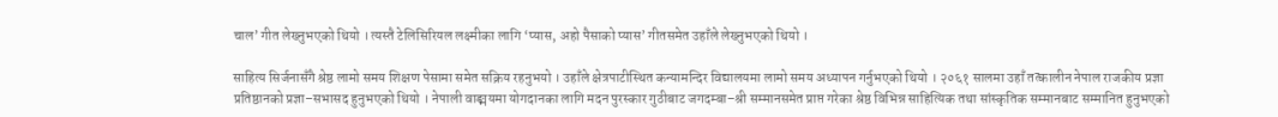चाल’ गीत लेख्नुभएको थियो । त्यस्तै टेलिसिरियल लक्ष्मीका लागि ‘प्यास, अहो पैसाको प्यास’ गीतसमेत उहाँले लेख्नुभएको थियो ।

साहित्य सिर्जनासँगै श्रेष्ठ लामो समय शिक्षण पेसामा समेत सक्रिय रहनुभयो । उहाँले क्षेत्रपाटीस्थित कन्यामन्दिर विद्यालयमा लामो समय अध्यापन गर्नुभएको थियो । २०६१ सालमा उहाँ तत्कालीन नेपाल राजकीय प्रज्ञा प्रतिष्ठानको प्रज्ञा–सभासद हुनुभएको थियो । नेपाली वाङ्मयमा योगदानका लागि मदन पुरस्कार गुठीबाट जगदम्बा–श्री सम्मानसमेत प्राप्त गरेका श्रेष्ठ विभिन्न साहित्यिक तथा सांस्कृतिक सम्मानबाट सम्मानित हुनुभएको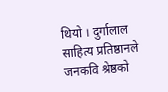थियो । दुर्गालाल साहित्य प्रतिष्ठानले जनकवि श्रेष्ठको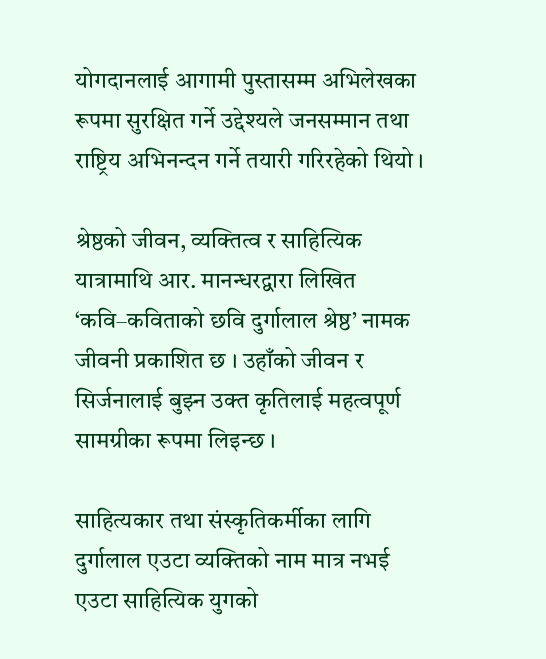योगदानलाई आगामी पुस्तासम्म अभिलेखका रूपमा सुरक्षित गर्ने उद्देश्यले जनसम्मान तथा राष्ट्रिय अभिनन्दन गर्ने तयारी गरिरहेको थियो ।

श्रेष्ठको जीवन, व्यक्तित्व र साहित्यिक यात्रामाथि आर. मानन्धरद्वारा लिखित ‘कवि–कविताको छवि दुर्गालाल श्रेष्ठ’ नामक जीवनी प्रकाशित छ । उहाँको जीवन र सिर्जनालाई बुझ्न उक्त कृतिलाई महत्वपूर्ण सामग्रीका रूपमा लिइन्छ ।

साहित्यकार तथा संस्कृतिकर्मीका लागि दुर्गालाल एउटा व्यक्तिको नाम मात्र नभई एउटा साहित्यिक युगको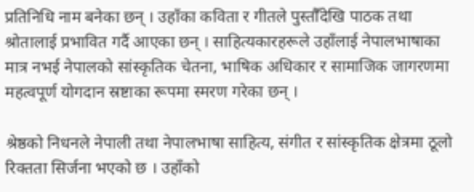प्रतिनिधि नाम बनेका छन् । उहाँका कविता र गीतले पुस्तौँदेखि पाठक तथा श्रोतालाई प्रभावित गर्दै आएका छन् । साहित्यकारहरूले उहाँलाई नेपालभाषाका मात्र नभई नेपालको सांस्कृतिक चेतना, भाषिक अधिकार र सामाजिक जागरणमा महत्वपूर्ण योगदान स्रष्टाका रूपमा स्मरण गरेका छन् ।

श्रेष्ठको निधनले नेपाली तथा नेपालभाषा साहित्य, संगीत र सांस्कृतिक क्षेत्रमा ठूलो रिक्तता सिर्जना भएको छ । उहाँको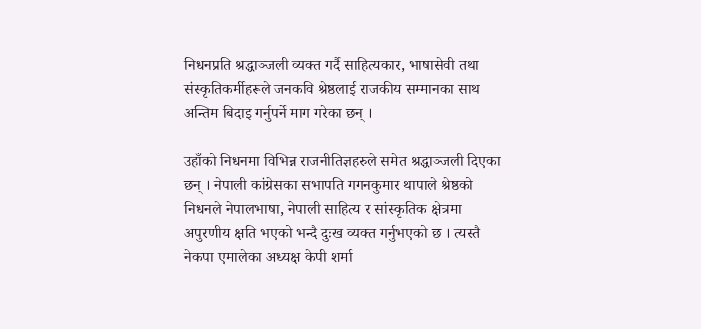निधनप्रति श्रद्धाञ्जली व्यक्त गर्दै साहित्यकार, भाषासेवी तथा संस्कृतिकर्मीहरूले जनकवि श्रेष्ठलाई राजकीय सम्मानका साथ अन्तिम बिदाइ गर्नुपर्ने माग गरेका छन् ।

उहाँको निधनमा विभिन्न राजनीतिज्ञहरुले समेत श्रद्धाञ्जली दिएका छन् । नेपाली कांग्रेसका सभापति गगनकुमार थापाले श्रेष्ठको निधनले नेपालभाषा, नेपाली साहित्य र सांस्कृतिक क्षेत्रमा अपुरणीय क्षति भएको भन्दै दुःख व्यक्त गर्नुभएको छ । त्यस्तै नेकपा एमालेका अध्यक्ष केपी शर्मा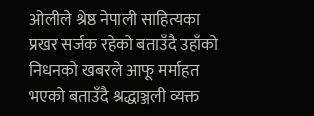ओलीले श्रेष्ठ नेपाली साहित्यका प्रखर सर्जक रहेको बताउँदै उहाँको निधनको खबरले आफू मर्माहत भएको बताउँदै श्रद्धाञ्जली व्यक्त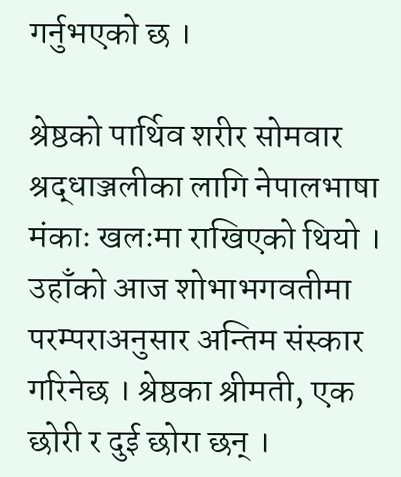गर्नुभएको छ ।

श्रेष्ठको पार्थिव शरीर सोमवार श्रद्धाञ्जलीका लागि नेपालभाषा मंकाः खलःमा राखिएको थियो । उहाँको आज शोभाभगवतीमा परम्पराअनुसार अन्तिम संस्कार गरिनेछ । श्रेष्ठका श्रीमती, एक छोरी र दुई छोरा छन् ।